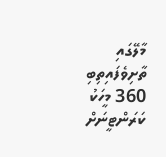މާލޭގައި ތާށިވެފައިތިބި 360 މީހަކު ކަރަންޓީނަށް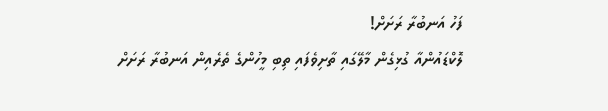ފަހު އަނބުރާ ރަށަށް!
ލޮކްޑައުންއާ ގުޅިގެން މާލޭގައި ތާށިވެފައި ތިބި މީހުންގެ ތެރެއިން އަނބުރާ ރަށަށް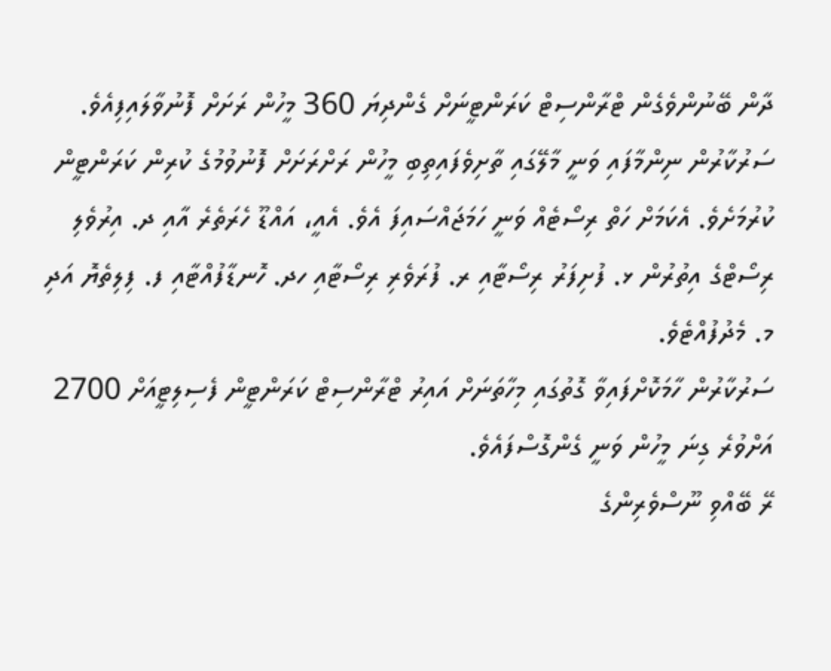ދާން ބޭނުންވެގެން ޓްރާންސިޓް ކަރަންޓީނަށް ގެންދިޔަ 360 މީހުން ރަށަށް ފޮނުވާލައިފިއެވެ.
ސަރުކާރުން ނިންމާފައި ވަނީ މާލޭގައި ތާށިވެފައިތިބި މީހުން ރަށްރަށަށް ފޮނުވުމުގެ ކުރިން ކަރަންޓީން ކުރުމަށެވެ. އެކަމަށް ހަތް ރިސޯޓެއް ވަނީ ހަމަޖައްސައިފަ އެވެ. އެއީ، އައްޑޫ ހެރަތެރެ އާއި ދ. އިރުވެލި ރިސޯޓްގެ އިތުރުން ޅ. ފުށިފަރު ރިސޯޓާއި ރ. ފުރަވެރި ރިސޯޓާއި ހދ. ހޮނޑާފުއްޓާއި ފ. ފިލިތެޔޮ އަދި މ. މެދުފުއްޓެވެ.
ސަރުކާރުން ހާމަކޮށްފައިވާ ގޮތުގައި މިހާތަނަށް އައިރު ޓްރާންސިޓް ކަރަންޓީން ފެސިލިޓީއަށް 2700 އަށްވުރެ ގިނަ މީހުން ވަނީ ގެންގޮސްފައެވެ.
ރޭ ބޭއްވި ނޫސްވެރިންގެ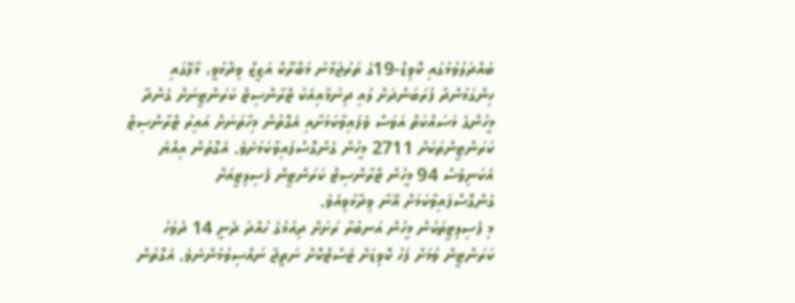ބައްދަލުވުމުގައި ކޮވިޑް-19ގެ ތަރުޖަމާނު މަބްރޫކް އަޒީޒް ވިދާޅުވީ، މާލޭގައި ހިންގަމުންދާ ފުރަބަންދަށް ލުއި ދިނުމާއިއެކު ޓްރާންސިޓް ކަރަންޓީނަށް ގެންދާ މީހުންގެ މަސައްކަތް އަވަސް ވެފައިވާކަމަށާއި އެގޮތުން މިހާތަނަށް އައިރު ޓްރާންސިޓް ކަރަންޓީންތަކަށް 2711 މީހުން ގެންގޮސްފައިވާކަމަށެވެ. އެގޮތުން އިއްޔެ އެކަނިވެސް 94 މީހުން ޓްރާންސިޓް ކަރަންޓީން ފެސިލިޓީއަށް ގެންގޮސްފައިވާކަމަށް އޭނާ ވިދާޅުވިއެވެ.
މި ފެސިލިޓީތަކުން މީހުން އަނބުރާ ރަށަށް ދިއުމުގެ ހުއްދަ ދެނީ 14 ދުވަހު ކަރަންޓީން ވުމަށް ފަހު ކޮވިޑަށް ޓެސްޓްކޮށް ނަތީޖާ ނައްސިވުމުންނެވެ. އެގޮތުން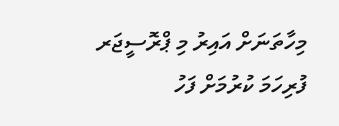މިހާތަނަށް އައިރު މި ޕްރޮސީޖަރ ފުރިހަމަ ކުރުމަށް ފަހު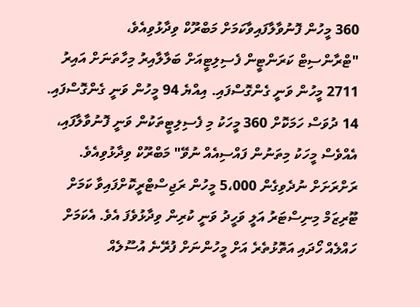360 މީހުން ފޮނުވާލާފައިވާކަމަށް މަބްރޫކް ވިދާޅުވިއެވެ،
"ޓްރާންސިޓް ކަރަންޓީން ފެސިލިޓީއަށް ބަލާލާއިރު މިހާތަނަށް އައިރު 2711 މީހުން ވަނީ ގެންގޮސްފައި. އިއްޔެ 94 މީހުން ވަނީ ގެންގޮސްފައި. 14 ދުވަސް ހަމަކޮށް 360 މީހަކު މި ފެސިލިޓީތަކުން ވަނީ ފޮނުވާލާފައި، އެއްވެސް މީހަކު މިތަނުން ފައްސިއެއް ނުވޭ" މަބްރޫކް ވިދާޅުވިއެވެ.
ރަށްރަށަށް ނުދެވިގެން 5،000 މީހުން ރަޖިސްޓްރީކޮށްފައިވާ ކަމަށް ޓޫރިޒަމް މިނިސްޓަރު އަލީ ވަހީދު ވަނީ ކުރިން ވިދާޅުވެފަ އެވެ. އެކަމަށް ހައްލެއް ހޯދައި އަތޮޅުތެރެ އަށް މީހުންނަށް ފުރޭނެ އުސޫލެއް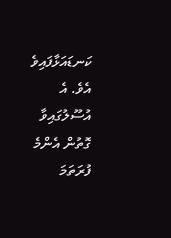ކަނޑައަޅާފައިވެ އެވެ. އެ އުސޫލުގައިވާ ގޮތުން އެންމެ ފުރަތަމަ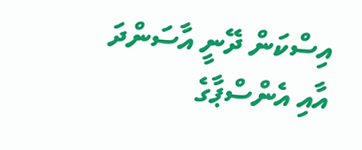އިސްކަން ދޭނީ އާސަންދަ އާއި އެންސްޕާގެ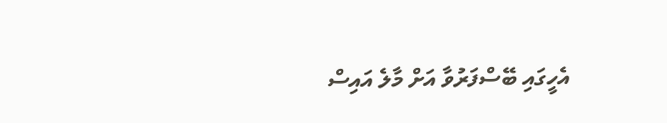އެހީގައި ބޭސްފަރުވާ އަށް މާލެ އައިސް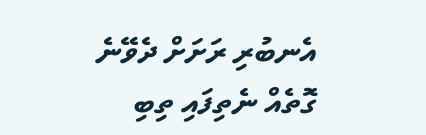އެނބުރި ރަށަށް ދެވޭނެ ގޮތެއް ނެތިފައި ތިބި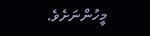މީހުންނަށެވެ.